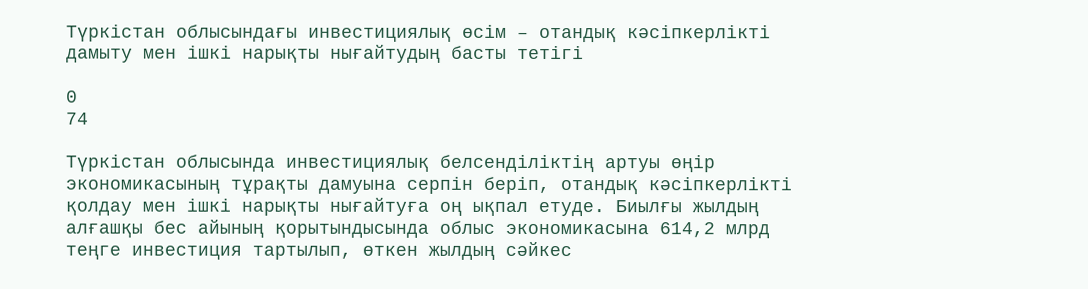Түркістан облысындағы инвестициялық өсім – отандық кәсіпкерлікті дамыту мен ішкі нарықты нығайтудың басты тетігі

0
74

Түркістан облысында инвестициялық белсенділіктің артуы өңір экономикасының тұрақты дамуына серпін беріп, отандық кәсіпкерлікті қолдау мен ішкі нарықты нығайтуға оң ықпал етуде. Биылғы жылдың алғашқы бес айының қорытындысында облыс экономикасына 614,2 млрд теңге инвестиция тартылып, өткен жылдың сәйкес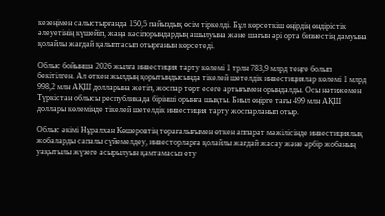кезеңімен салыстырғанда 150,5 пайыздық өсім тіркелді. Бұл көрсеткіш өңірдің өндірістік әлеуетінің күшейіп, жаңа кәсіпорындардың ашылуына және шағын әрі орта бизнестің дамуына қолайлы жағдай қалыптасып отырғанын көрсетеді.

Облыс бойынша 2026 жылға инвестиция тарту көлемі 1 трлн 783,9 млрд теңге болып бекітілген. Ал өткен жылдың қорытындысында тікелей шетелдік инвестициялар көлемі 1 млрд 998,2 млн АҚШ долларына жетіп, жоспар төрт есеге артығымен орындалды. Осы нәтижемен Түркістан облысы республикада бірінші орынға шықты. Биыл өңірге тағы 499 млн АҚШ доллары көлемінде тікелей шетелдік инвестиция тарту жоспарланып отыр.

Облыс әкімі Нұралхан Көшеровтің төрағалығымен өткен аппарат мәжілісінде инвестициялық жобаларды сапалы сүйемелдеу, инвесторларға қолайлы жағдай жасау және әрбір жобаның уақытылы жүзеге асырылуын қамтамасыз ету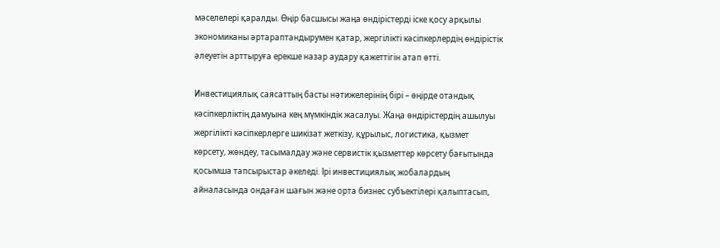мәселелері қаралды. Өңір басшысы жаңа өндірістерді іске қосу арқылы экономиканы әртараптандырумен қатар, жергілікті кәсіпкерлердің өндірістік әлеуетін арттыруға ерекше назар аудару қажеттігін атап өтті.

Инвестициялық саясаттың басты нәтижелерінің бірі – өңірде отандық кәсіпкерліктің дамуына кең мүмкіндік жасалуы. Жаңа өндірістердің ашылуы жергілікті кәсіпкерлерге шикізат жеткізу, құрылыс, логистика, қызмет көрсету, жөндеу, тасымалдау және сервистік қызметтер көрсету бағытында қосымша тапсырыстар әкеледі. Ірі инвестициялық жобалардың айналасында ондаған шағын және орта бизнес субъектілері қалыптасып,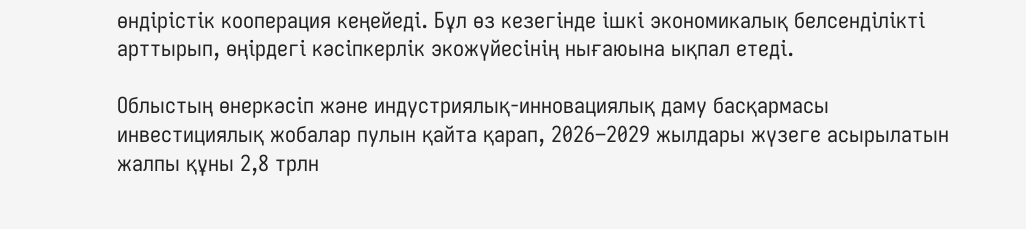өндірістік кооперация кеңейеді. Бұл өз кезегінде ішкі экономикалық белсенділікті арттырып, өңірдегі кәсіпкерлік экожүйесінің нығаюына ықпал етеді.

Облыстың өнеркәсіп және индустриялық-инновациялық даму басқармасы инвестициялық жобалар пулын қайта қарап, 2026–2029 жылдары жүзеге асырылатын жалпы құны 2,8 трлн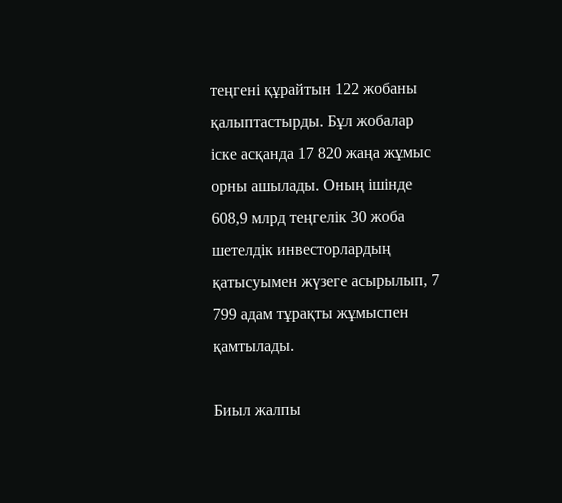теңгені құрайтын 122 жобаны қалыптастырды. Бұл жобалар іске асқанда 17 820 жаңа жұмыс орны ашылады. Оның ішінде 608,9 млрд теңгелік 30 жоба шетелдік инвесторлардың қатысуымен жүзеге асырылып, 7 799 адам тұрақты жұмыспен қамтылады.

Биыл жалпы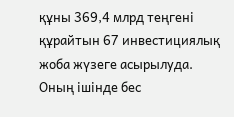құны 369,4 млрд теңгені құрайтын 67 инвестициялық жоба жүзеге асырылуда. Оның ішінде бес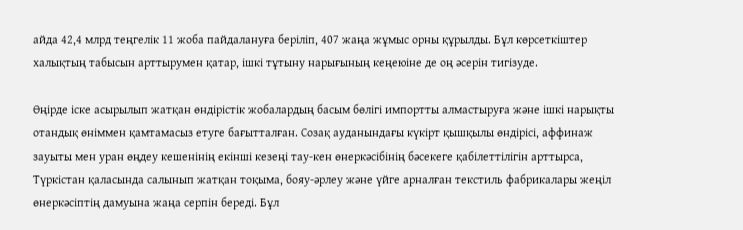айда 42,4 млрд теңгелік 11 жоба пайдалануға беріліп, 407 жаңа жұмыс орны құрылды. Бұл көрсеткіштер халықтың табысын арттырумен қатар, ішкі тұтыну нарығының кеңеюіне де оң әсерін тигізуде.

Өңірде іске асырылып жатқан өндірістік жобалардың басым бөлігі импортты алмастыруға және ішкі нарықты отандық өніммен қамтамасыз етуге бағытталған. Созақ ауданындағы күкірт қышқылы өндірісі, аффинаж зауыты мен уран өңдеу кешенінің екінші кезеңі тау-кен өнеркәсібінің бәсекеге қабілеттілігін арттырса, Түркістан қаласында салынып жатқан тоқыма, бояу-әрлеу және үйге арналған текстиль фабрикалары жеңіл өнеркәсіптің дамуына жаңа серпін береді. Бұл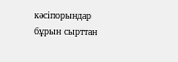кәсіпорындар бұрын сырттан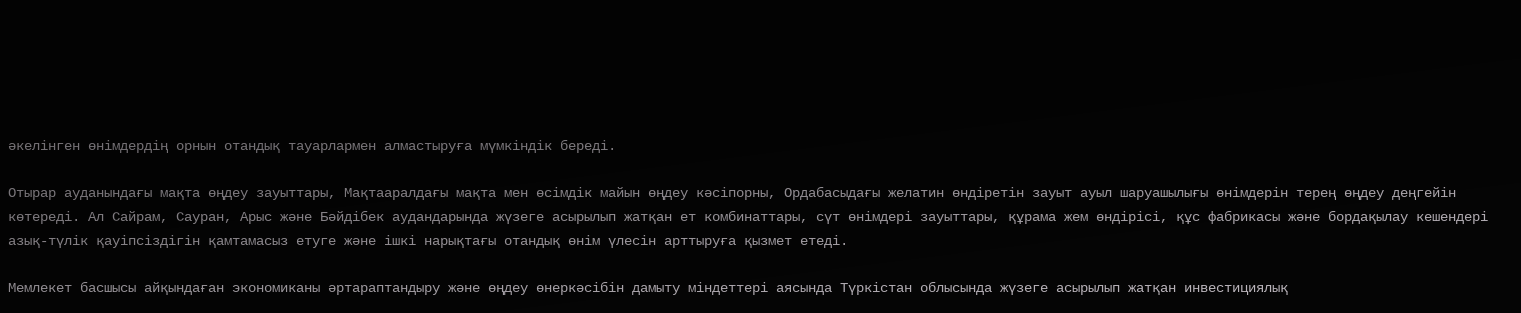әкелінген өнімдердің орнын отандық тауарлармен алмастыруға мүмкіндік береді.

Отырар ауданындағы мақта өңдеу зауыттары, Мақтааралдағы мақта мен өсімдік майын өңдеу кәсіпорны, Ордабасыдағы желатин өндіретін зауыт ауыл шаруашылығы өнімдерін терең өңдеу деңгейін көтереді. Ал Сайрам, Сауран, Арыс және Бәйдібек аудандарында жүзеге асырылып жатқан ет комбинаттары, сүт өнімдері зауыттары, құрама жем өндірісі, құс фабрикасы және бордақылау кешендері азық-түлік қауіпсіздігін қамтамасыз етуге және ішкі нарықтағы отандық өнім үлесін арттыруға қызмет етеді.

Мемлекет басшысы айқындаған экономиканы әртараптандыру және өңдеу өнеркәсібін дамыту міндеттері аясында Түркістан облысында жүзеге асырылып жатқан инвестициялық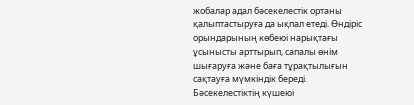жобалар адал бәсекелестік ортаны қалыптастыруға да ықпал етеді. Өндіріс орындарының көбеюі нарықтағы ұсынысты арттырып, сапалы өнім шығаруға және баға тұрақтылығын сақтауға мүмкіндік береді. Бәсекелестіктің күшеюі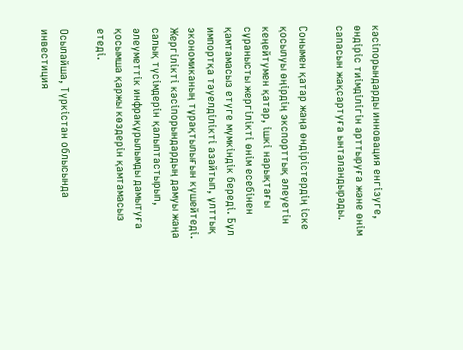кәсіпорындарды инновация енгізуге, өндіріс тиімділігін арттыруға және өнім сапасын жақсартуға ынталандырады.

Сонымен қатар жаңа өндірістердің іске қосылуы өңірдің экспорттық әлеуетін кеңейтумен қатар, ішкі нарықтағы сұранысты жергілікті өнім есебінен қамтамасыз етуге мүмкіндік береді. Бұл импортқа тәуелділікті азайтып, ұлттық экономиканың тұрақтылығын күшейтеді. Жергілікті кәсіпорындардың дамуы жаңа салық түсімдерін қалыптастырып, әлеуметтік инфрақұрылымды дамытуға қосымша қаржы көздерін қамтамасыз етеді.

Осылайша, Түркістан облысында инвестиция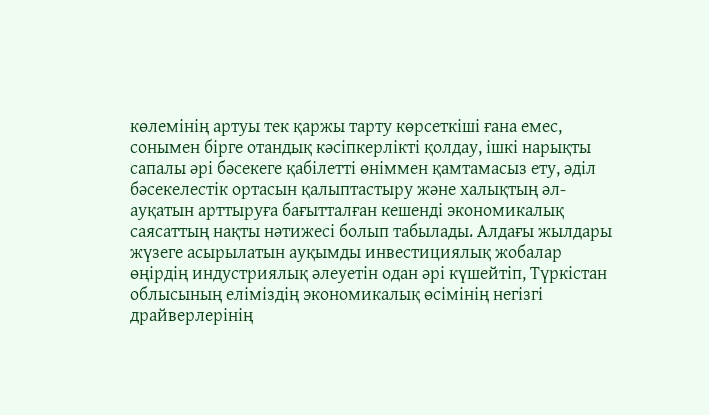көлемінің артуы тек қаржы тарту көрсеткіші ғана емес, сонымен бірге отандық кәсіпкерлікті қолдау, ішкі нарықты сапалы әрі бәсекеге қабілетті өніммен қамтамасыз ету, әділ бәсекелестік ортасын қалыптастыру және халықтың әл-ауқатын арттыруға бағытталған кешенді экономикалық саясаттың нақты нәтижесі болып табылады. Алдағы жылдары жүзеге асырылатын ауқымды инвестициялық жобалар өңірдің индустриялық әлеуетін одан әрі күшейтіп, Түркістан облысының еліміздің экономикалық өсімінің негізгі драйверлерінің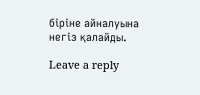біріне айналуына негіз қалайды.

Leave a reply